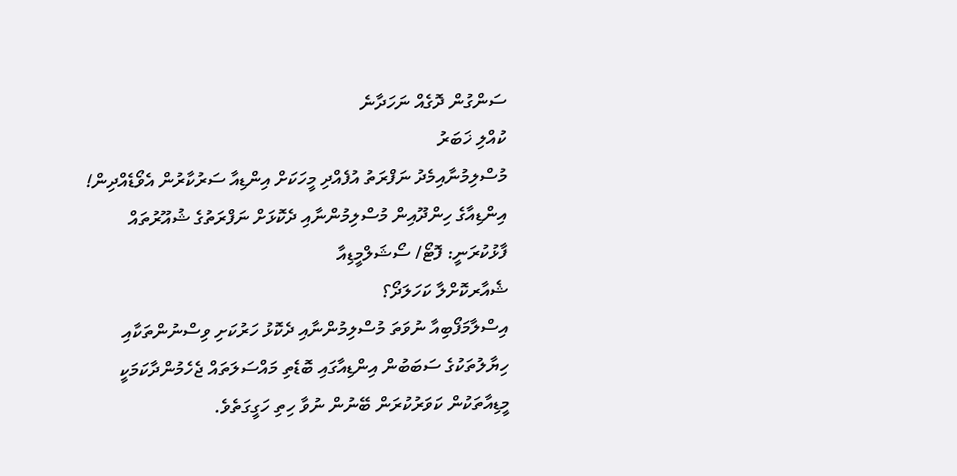ސަންގުން ދޮގެއް ނަހަދާނެ
ކުއްލި ޚަބަރު
މުސްލިމުނާއިމެދު ނަފްރަތު އުފެއްދި މީހަކަށް އިންޑިއާ ސަރުކާރުން އެވޯޑެއްދިން!
އިންޑިއާގެ ހިންދޫއިން މުސްލިމުންނާއި ދެކޮޅަށް ނަފްރަތުގެ ޝުއޫރުތައް ފާޅުކުރަނީ: ފޮޓޯ/ ސޯޝަލްމީޑިއާ
ޝެއާރކޮށްލާ ކަހަލަދޯ؟
އިސްލާމަފޯބިއާ ނުވަތަ މުސްލިމުންނާއި ދެކޮޅު ހަރުކަށި ވިސްނުންތަކާއި ހިޔާލުތަކުގެ ސަބަބުން އިންޑިއާގައި ބޮޑެތި މައްސަލަތައް ޖެހެމުންދާކަމަކީ މީޑިއާތަކުން ކަވަރުކުރަން ބޭނުން ނުވާ ހިތި ހަގީގަތެވެ.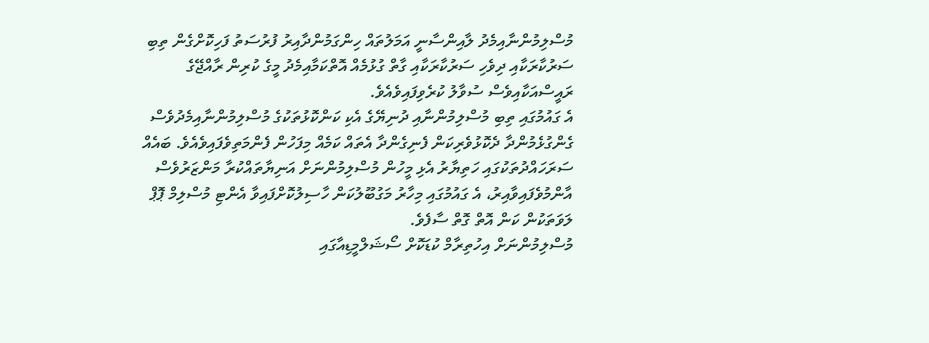މުސްލިމުންނާއިމެދު ލާއިންސާނީ އަމަލުތައް ހިންގަމުންދާއިރު ފުރުސަތު ފަހިކޮށްގެން ތިބި ސަރުކާރަކާއި ދިވެހި ސަރުކާރަކާއި ގާތް ގުޅުމެއް އޮތްކަމާއިމެދު މީގެ ކުރިން ރާއްޖޭގެ ރައީސްއަކާއިވެސް ސުވާލު ކުރެވިފައިވެއެވެ.
އެ ގައުމުގައި ތިބި މުސްލިމުންނާއި ދުނިޔޭގެ އެކި ކަންކޮޅުތަކުގެ މުސްލިމުންނާއިމެދުވެސް ގެންގުޅެމުންދާ ދެކޮޅުވެރިކަން ފެނިގެންދާ އެތައް ކަމެއް މިފަހުން ފެންމަތިވެފައިވެއެވެ. ބައެއް ސަރަހައްދުތަކުގައި ހަތިޔާރު އެޅި މީހުން މުސްލިމުންނަށް އަނިޔާތައްކުރާ މަންޒަރުވެސް އާންމުވެފައިވާއިރު، އެ ގައުމުގައި މިހާރު މަގުބޫލުކަން ހާސިލުކޮށްފައިވާ އެންޓި މުސްލިމް ޕޮޕް ލަވަތަކުން ކަން އޮތް ގޮތް ސާފެވެ.
މުސްލިމުންނަށް އިހުތިރާމް ކުޑަކޮށް ސޯޝަލްމީޑިއާގައި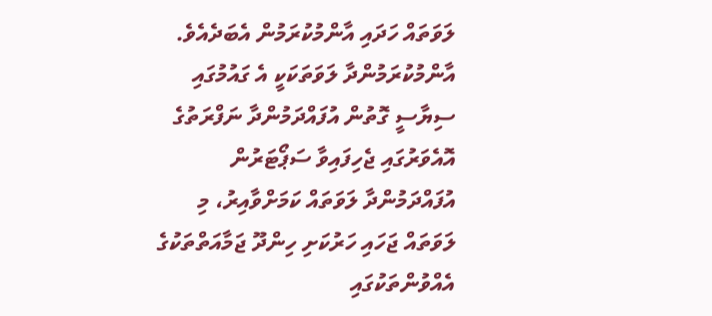ލަވަތައް ހަދައި އާންމުކުރަމުން އެބަދެއެވެ. އާންމުކުރަމުންދާ ލަވަތަކަކީ އެ ގައުމުގައި ސިޔާސީ ގޮތުން އުފައްދަމުންދާ ނަފްރަތުގެ އޮއެވަރުގައި ޖެހިފައިވާ ސަޕޯޓަރުން އުފައްދަމުންދާ ލަވަތައް ކަމަށްވާއިރު، މި ލަވަތައް ޖަހައި ހަރުކަށި ހިންދޫ ޖަމާއަތްތަކުގެ އެއްވުންތަކުގައި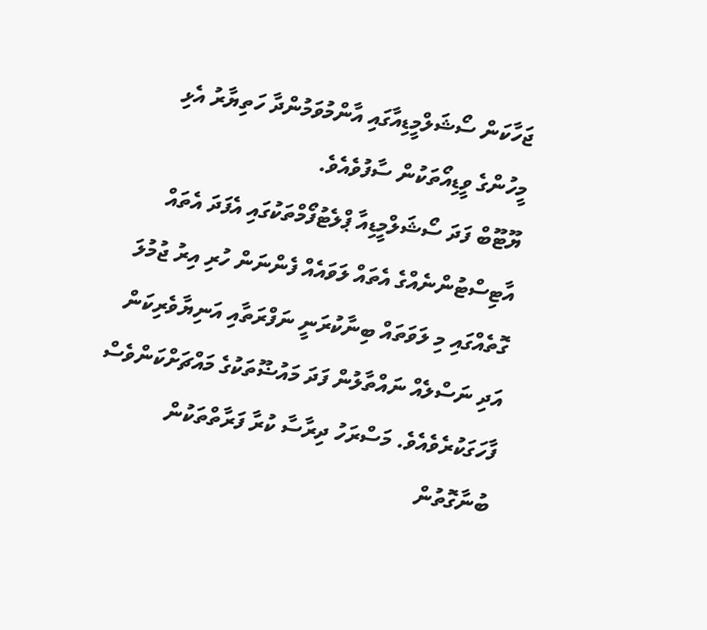ޖަހާކަން ސޯޝަލްމީޑިއާގައި އާންމުވަމުންދާ ހަތިޔާރު އެޅި މީހުންގެ ވީޑިއޯތަކުން ސާފުވެއެވެ.
ޔޫޓޫބް ފަދަ ސޯޝަލްމީޑިއާ ޕްލެޓުފޯމްތަކުގައި އެފަދަ އެތައް އާޓިސްޓުންނެއްގެ އެތައް ލަވައެއް ފެންނަން ހުރި އިރު ޖުމުލަ ގޮތެއްގައި މި ލަވަތައް ބިނާކުރަނީ ނަފްރަތާއި އަނިޔާވެރިކަން އަދި ނަސްލެއް ނައްތާލުން ފަދަ މައުޟޫތަކުގެ މައްޗަށްކަންވެސް ފާހަގަކުރެވެއެވެ. މަސްރަހު ދިރާސާ ކުރާ ފަރާތްތަކުން ބުނާގޮތުން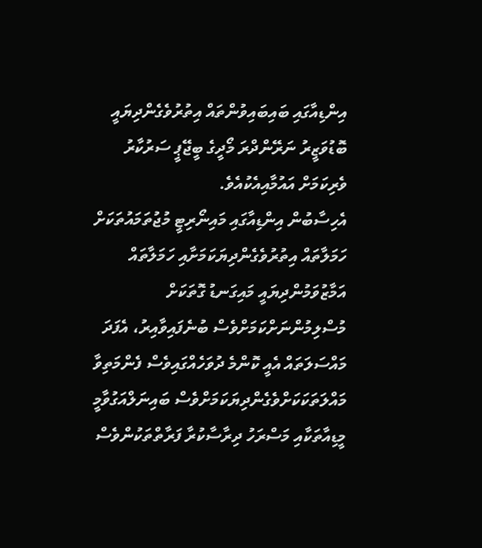އިންޑިއާގައި ބައިބައިވުންތައް އިތުރުވެގެންދިޔައީ ބޮޑުވަޒީރު ނަރޭންދްރަ މޯދީގެ ބީޖޭޕީ ސަރުކާރު ވެރިކަމަށް އައުމާއިއެކުއެވެ.
އެހިސާބުން އިންޑިއާގައި މައިނޯރިޓީ މުޖުތަމައުތަކަށް ހަމަލާތައް އިތުރުވެގެންދިޔަކަމަށާއި ހަމަލާތައް އަމާޒުވަމުންދިޔައީ މައިގަނޑު ގޮތަކަށް މުސްލިމުންނަށްކަމަށްވެސް ބުނެފައިވާއިރު، އެފަދަ މައްސަލަތައް އެއީ ކޮންމެ ދުވަހެއްގައިވެސް ފެންމަތިވާ މައްލަތަކަކަށްވެގެންދިޔަކަމަށްވެސް ބައިނަލްއަގުވާމީ މީޑިއާތަކާއި މަސްރަހު ދިރާސާކުރާ ފަރާތްތަކުންވެސް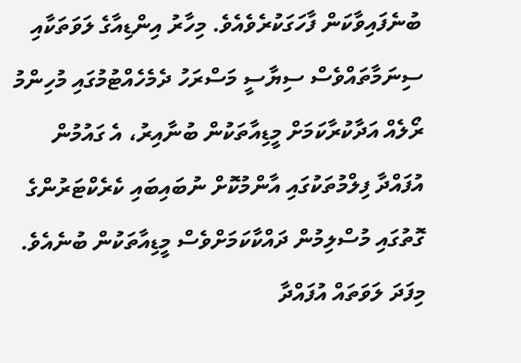ބުނެފައިވާކަން ފާހަގަކުރެވެއެވެ. މިހާރު އިންޑިއާގެ ލަވަތަކާއި ސިނަމާތައްވެސް ސިޔާސީ މަސްރަހު ދެމެހެއްޓުމުގައި މުހިންމު ރޯލެއް އަދާކުރާކަމަށް މީޑިއާތަކުން ބުނާއިރު، އެ ގައުމުން އުފައްދާ ފިލްމުތަކުގައި އާންމުކޮށް ނުބައިބައި ކެރެކްޓަރުންގެ ގޮތުގައި މުސްލިމުން ދައްކާކަމަށްވެސް މީޑިއާތަކުން ބުނެއެވެ.
މިފަދަ ލަވަތައް އުފައްދާ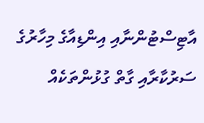އާޓިސްޓުންނާއި އިންޑިއާގެ މިހާރުގެ ސަރުކާރާއި ގާތް ގުޅުންތަކެއް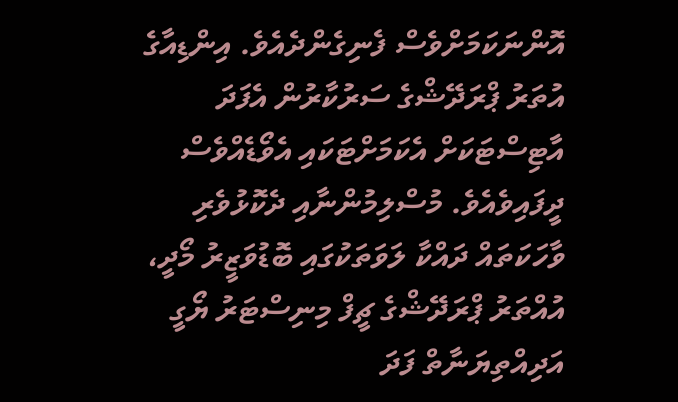އޮންނަކަމަށްވެސް ފެނިގެންދެއެވެ. އިންޑިއާގެ އުތަރު ޕްރަދޭޝްގެ ސަރުކާރުން އެފަދަ އާޓިސްޓަކަށް އެކަމަށްޓަކައި އެވޯޑެއްވެސް ދީފައިވެއެވެ. މުސްލިމުންނާއި ދެކޮޅުވެރި ވާހަކަތައް ދައްކާ ލަވަތަކުގައި ބޮޑުވަޒީރު މޯދީ، އުއްތަރު ޕްރަދޭޝްގެ ޗީފް މިނިސްޓަރު ޔޯގީ އަދިއްތިޔަނާތް ފަދަ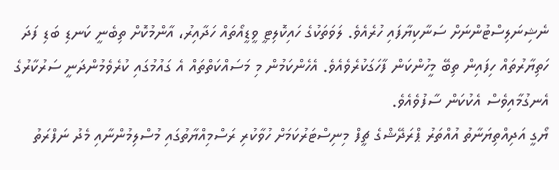ނެޝިނަލިސްޓުންނަށް ސަނާކިޔާފައި ހުރެއެވެ. ލަވަތަކުގެ ހައިކޮލިޓީ ވީޑީއޯތައް ހަދާއިރު، އާންމުކޮށް ތިބެނީ ކަނޑި ބަޑި ފަދަ ހަތިޔާރުތައް ހިފައިން ތިބޭ މީހުންކަން ފާހަގަކުރެވެއެވެ. އެހެންކަމުން މި މަސައްކަތްތައް އެ ގައުމުގައި ކުރެވެމުންދަނީ ސަރުކާރުގެ އެނގުމާއިވެސް އެކުކަން ސާފުވެއެވެ.
ޔޯގީ އަދިއްތިޔަނާތު އުއްތަރު ޕްރަދޭޝްގެ ޗީފް މިނިސްޓަރުކަމަށް ހުވާކުރި ރަސްމިއްޔާތުގައި މުސްލިމުންނާއި މެދު ނަފްރަތު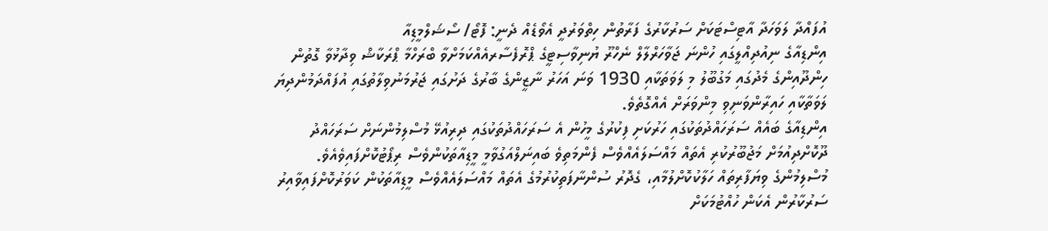އުފައްދާ ލަވަހަދާ އާޓިސްޓަކަށް ސަރުކާރުގެ ފަރާތުން ހިތްވަރުދީ އެވޯޑެއް ދެނީ: ފޮޓޯ/ ސޯޝަލްމީޑިއާ
އިންޑިއާގެ ނިއުދިއްލީގައި ހުންނަ ޖަވާހަރްލާލް ނެހްރޫ ޔުނިވާސިޓީގެ ޕްރޮފެސާރއެއްކަމަށްވާ ބްރަހްމާ ޕްރަކާޝް ވިދާޅުވާ ގޮތުން ހިންދޫއިންގެ މެދުގައި މަގުބޫލު މި ލަވަތަކާއި 1930 ވަނަ އަހަރު ނާޒީންގެ ބާރުގެ ދަށުގައި ޖަރުމަނުވިލާތުގައި އުފައްދަމުންދިޔަ ލަވަތާކާއި ހައިރާންވަނިވި މިންވަރަށް އެއްގޮތެވެ.
އިންޑިއާގެ ބައެއް ސަރަހައްދުތަކުގައި ހަރުކަށި ފިކުރުގެ މީހުން އެ ސަރަހައްދުތަކުގައި ދިރިއުޅޭ މުސްލިމުންނަށް ސަރަހައްދު ދޫކޮށްދިއުމަށް މަޖުބޫރުކުރި އެތައް މައްސަލައެއްވެސް ފެންމަތިވެ ބައިނަލްއަގުވާމީ މީޑިއާތަކުންވެސް ރިޕޯޓުކޮށްފައިވެއެވެ. މުސްލިމުންގެ ވިޔަފާރިތައް ހަލާކުކޮށްލުމާއި، ގެދޮރު ސުންނާފަތިކުރުމުގެ އެތައް މައްސަލައެއްވެސް މީޑިއާތަކުން ކަވަރުކޮށްފައިވާއިރު ސަރުކާރުން އެކަން ހުއްޓުމަކަށް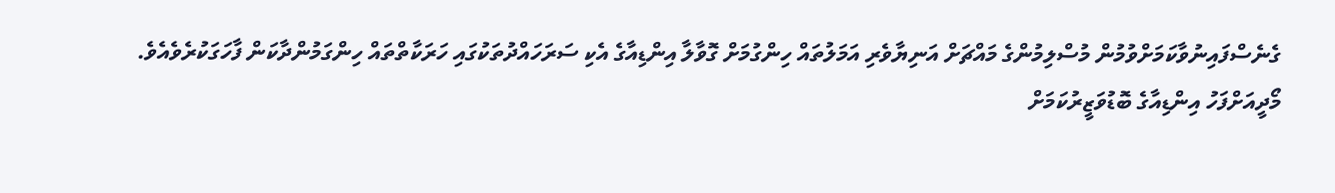ގެނެސްފައިނުވާކަމަށްވުމުން މުސްލިމުންގެ މައްޗަށް އަނިޔާވެރި އަމަލުތައް ހިންގުމަށް ގޮވާލާ އިންޑިއާގެ އެކި ސަރަހައްދުތަކުގައި ހަރަކާތްތައް ހިންގަމުންދާކަން ފާހަގަކުރެވެއެވެ.
މޯދީއަށްފަހު އިންޑިއާގެ ބޮޑުވަޒީރުކަމަށް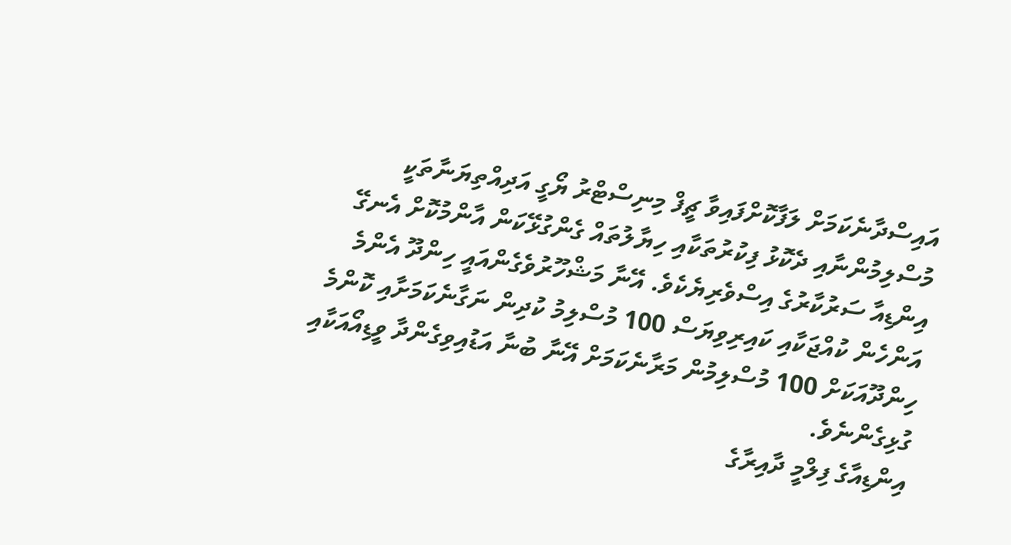އައިސްދާނެކަމަށް ލަފާކޮށްފައިވާ ޗީފް މިނިސްޓްރު ޔޯގީ އަދިއްތިޔަނާތަކީ މުސްލިމުންނާއި ދެކޮޅު ފިކުރުތަކާއި ހިޔާލުތައް ގެންގުޅޭކަން އާންމުކޮށް އެނގޭ އިންޑިއާ ސަރުކާރުގެ އިސްވެރިޔެކެވެ. އޭނާ މަޝްހޫރުވެގެންއައީ ހިންދޫ އެންމެ އަންހެން ކުއްޖަކާއި ކައިރިވިޔަސް 100 މުސްލިމު ކުދިން ނަގާނެކަމަށާއި ކޮންމެ ހިންދޫއަކަށް 100 މުސްލިމުން މަރާނެކަމަށް އޭނާ ބުނާ އަޑުއިވިގެންދާ ވީޑިއޯއަކާއި ގުޅިގެންނެވެ.
އިންޑިއާގެ ފިލްމީ ދާއިރާގެ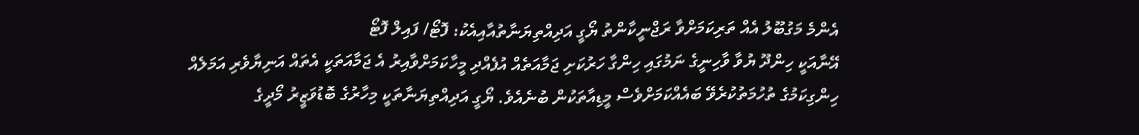އެންމެ މަގުބޫލު އެއް ތަރިކަމަށްވާ ރަޖްނީކާންތު ޔޯގީ އަދިއްތިޔަނާތުއާއިއެކު: ފޮޓޯ/ ފައިލް ފޮޓޯ
އޭނާއަކީ ހިންދޫ ޔުވާ ވާހިނީގެ ނަމުގައި ހިންގާ ހަރުކަށި ޖަމާއަތެއް އުފެއްދި މީހާކަމަށްވާއިރު އެ ޖަމާއަތަކީ އެތައް އަނިޔާވެރި އަމަލެއް ހިންގިކަމުގެ ތުހުމަތުކުރެވޭ ބައެއްކަމަށްވެސް މީޑިއާތަކުން ބުނެއެވެ. ޔޯގީ އަދިއްތިޔަނާތަކީ މިހާރުގެ ބޮޑުވަޒީރު މޯދީގެ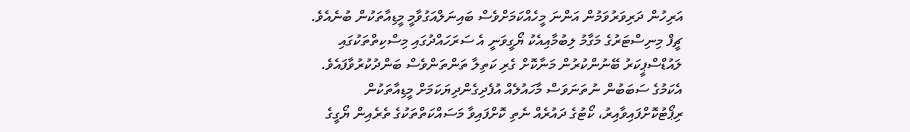އަރިހުން ދަރިވަރުވަމުން އަންނަ މީހެއްކަމަށްވެސް ބައިނަލްއަގުވާމީ މީޑިއާތަކުން ބުނެއެވެ.
ޗީފް މިނިސްޓަރުގެ މަގާމު ލިބުމާއިއެކު ޔޯގީވަނީ އެ ސަރަހައްދުގައި މިސްކިތްތަކުގައި ލައުޑްސްޕީކަރު ބޭނުންކުރުން މަނާކޮށް ގެރި ކަތިލާ ތަންތަންވެސް ބަންދުކުރުވާފައެވެ. އެކަމުގެ ސަބަބުން ނުތަނަވަސް މާހައުލެއް އުފެދިގެންދިޔަކަމަށް މީޑިއާތަކުން ރިޕޯޓުކޮށްފައިވާއިރު، ކޯޓުގެ ދައުރެއް ނެތި ކޮށްފައިވާ މަސައްކަތްތަކުގެ ތެރެއިން ޔޯގީގެ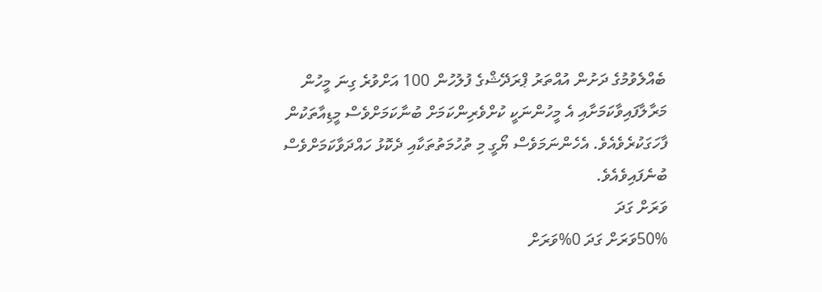ބެއްލެވުމުގެ ދަށުން އުއްތަރު ޕްރަދޭޝްގެ ފުލުހުން 100 އަށްވުރެ ގިނަ މީހުން މަރާލާފައިވާކަމަށާއި އެ މީހުންނަކީ ކުށްވެރިންކަމަށް ބުނާކަމަށްވެސް މީޑިއާތަކުން ފާހަގަކުރެވެއެވެ. އެހެންނަމަވެސް ޔޯގީ މި ތުހުމަތުތަކާއި ދެކޮޅު ހައްދަވާކަމަށްވެސް ބުނެފައިވެއެވެ.
ވަރަށް ގަދަ
50%ވަރަށް ގަދަ 0%ވަރަށް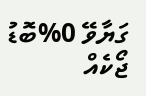ގަޔާވޭ 0%ބޮޑު ޖޯކެއް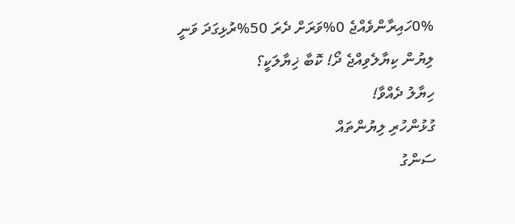0%ހައިރާންވެއްޖެ 0%ވަރަށް ދެރަ 50%ރުޅިގަދަ ވަނީ
ލިޔުން ކިޔާލެވިއްޖެ ދޯ! ކޮބާ ޚިޔާލަކީ؟
ހިޔާލު ދެއްވާ!
ގުޅުންހުރި ލިޔުންތައް
ސަންގު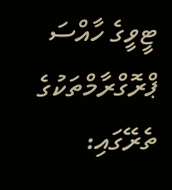ޓީވީގެ ހާއްސަ ޕްރޮގްރާމްތަކުގެ ތެރޭގައި: